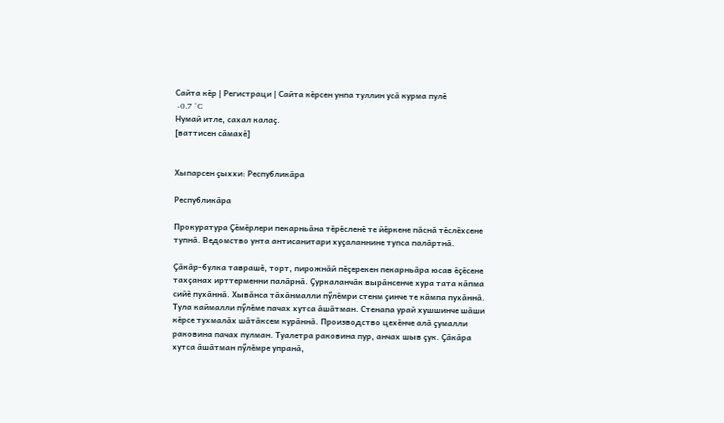Сайта кӗр | Регистраци | Сайта кӗрсен унпа туллин усӑ курма пулӗ
 -0.7 °C
Нумай итле, сахал калаҫ.
[ваттисен сӑмахӗ]


Хыпарсен ҫыххи: Республикӑра

Республикӑра

Прокуратура Ҫӗмӗрлери пекарньӑна тӗрӗсленӗ те йӗркене пӑснӑ тӗслӗхсене тупнӑ. Ведомство унта антисанитари хуҫаланнине тупса палӑртнӑ.

Ҫӑкӑр-булка таврашӗ, торт, пирожнӑй пӗҫерекен пекарньӑра юсав ӗҫӗсене тахҫанах ирттерменни палӑрнӑ. Ҫуркаланчӑк вырӑнсенче хура тата кӑпма сийӗ пухӑннӑ. Хывӑнса тӑхӑнмалли пӳлӗмри стенм ҫинче те кӑмпа пухӑннӑ. Тула каймалли пӳлӗме пачах хутса ӑшӑтман. Стенапа урай хушшинче шӑши кӗрсе тухмалӑх шӑтӑксем курӑннӑ. Производство цехӗнче алӑ ҫумалли раковина пачах пулман. Туалетра раковина пур, анчах шыв ҫук. Ҫӑкӑра хутса ӑшӑтман пӳлӗмре упранӑ,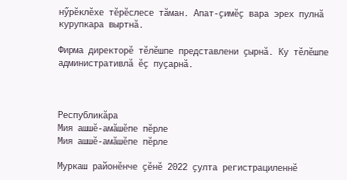нӳрӗклӗхе тӗрӗслесе тӑман. Апат-ҫимӗҫ вара эрех пулнӑ курупкара выртнӑ.

Фирма директорӗ тӗлӗшпе представлени ҫырнӑ. Ку тӗлӗшпе административлӑ ӗҫ пуҫарнӑ.



Республикӑра
Мия ашшӗ-амӑшӗпе пӗрле
Мия ашшӗ-амӑшӗпе пӗрле

Муркаш районӗнче ҫӗнӗ 2022 ҫулта регистрациленнӗ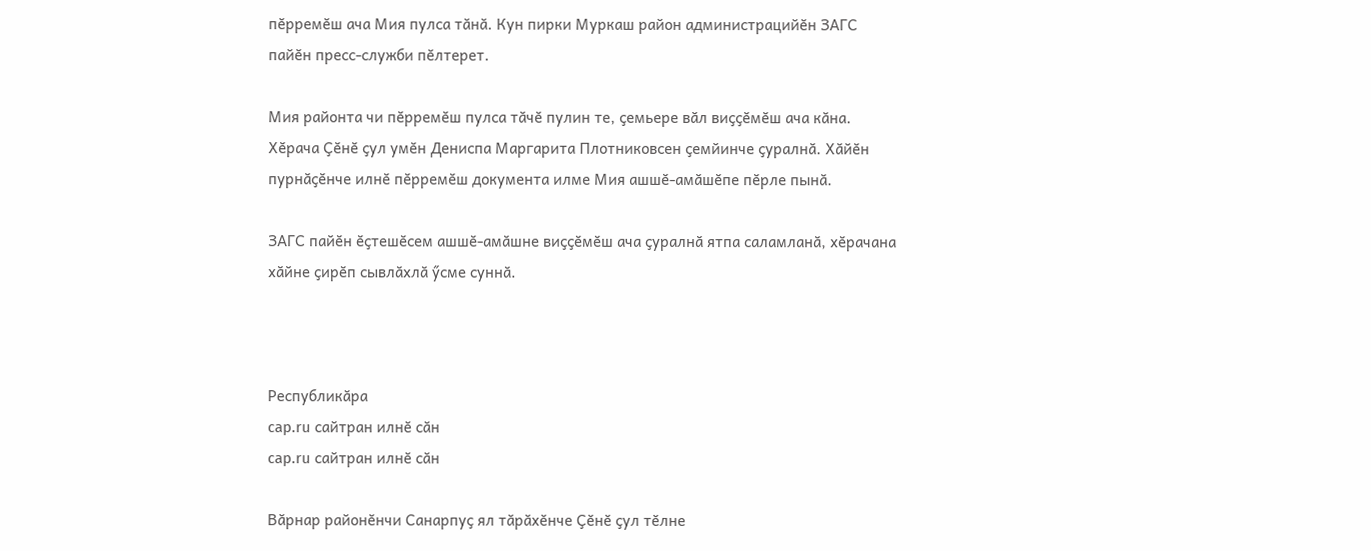пӗрремӗш ача Мия пулса тӑнӑ. Кун пирки Муркаш район администрацийӗн ЗАГС пайӗн пресс-служби пӗлтерет.

Мия районта чи пӗрремӗш пулса тӑчӗ пулин те, ҫемьере вӑл виҫҫӗмӗш ача кӑна. Хӗрача Ҫӗнӗ ҫул умӗн Дениспа Маргарита Плотниковсен ҫемйинче ҫуралнӑ. Хӑйӗн пурнӑҫӗнче илнӗ пӗрремӗш документа илме Мия ашшӗ-амӑшӗпе пӗрле пынӑ.

ЗАГС пайӗн ӗҫтешӗсем ашшӗ-амӑшне виҫҫӗмӗш ача ҫуралнӑ ятпа саламланӑ, хӗрачана хӑйне ҫирӗп сывлӑхлӑ ӳсме суннӑ.



Республикӑра
cap.ru сайтран илнӗ сӑн
cap.ru сайтран илнӗ сӑн

Вӑрнар районӗнчи Санарпуҫ ял тӑрӑхӗнче Ҫӗнӗ ҫул тӗлне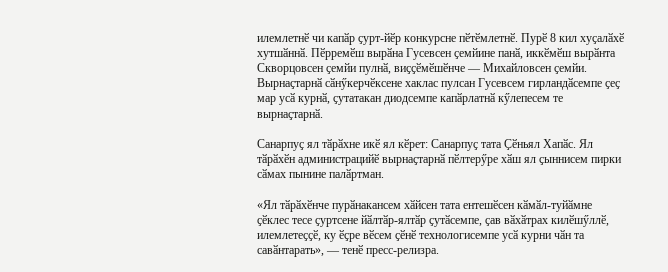илемлетнӗ чи капӑр ҫурт-йӗр конкурсне пӗтӗмлетнӗ. Пурӗ 8 кил хуҫалӑхӗ хутшӑннӑ. Пӗрремӗш вырӑна Гусевсен ҫемйине панӑ, иккӗмӗш вырӑнта Скворцовсен ҫемйи пулнӑ, виҫҫӗмӗшӗнче — Михайловсен ҫемйи. Вырнаҫтарнӑ сӑнӳкерчӗксене хаклас пулсан Гусевсем гирландӑсемпе ҫеҫ мар усӑ курнӑ, ҫутатакан диодсемпе капӑрлатнӑ кӳлепесем те вырнаҫтарнӑ.

Санарпуҫ ял тӑрӑхне икӗ ял кӗрет: Санарпуҫ тата Ҫӗньял Хапӑс. Ял тӑрӑхӗн администрацийӗ вырнаҫтарнӑ пӗлтерӳре хӑш ял ҫыннисем пирки сӑмах пынине палӑртман.

«Ял тӑрӑхӗнче пурӑнакансем хӑйсен тата ентешӗсен кӑмӑл-туйӑмне ҫӗклес тесе ҫуртсене йӑлтӑр-ялтӑр ҫутӑсемпе, ҫав вӑхӑтрах килӗшӳллӗ, илемлетеҫҫӗ, ку ӗҫре вӗсем ҫӗнӗ технологисемпе усӑ курни чӑн та савӑнтарать», — тенӗ пресс-релизра.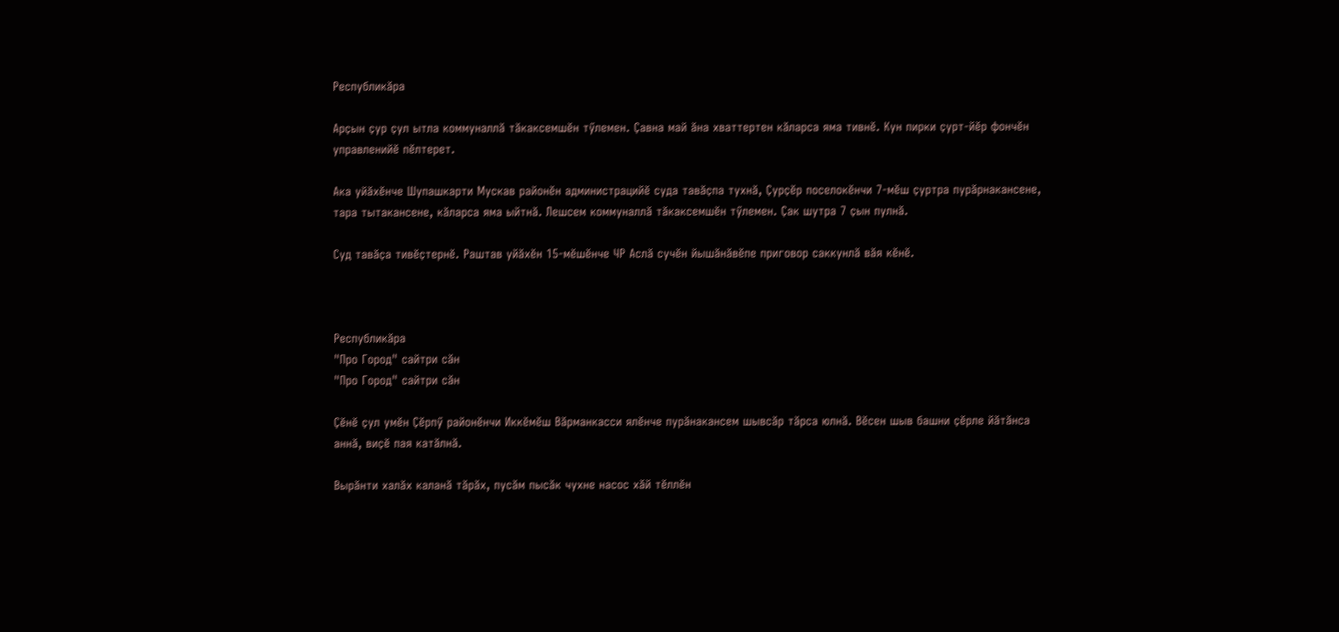Республикӑра

Арҫын ҫур ҫул ытла коммуналлӑ тӑкаксемшӗн тӳлемен. Ҫавна май ӑна хваттертен кӑларса яма тивнӗ. Кун пирки ҫурт-йӗр фончӗн управленийӗ пӗлтерет.

Ака уйӑхӗнче Шупашкарти Мускав районӗн администрацийӗ суда тавӑҫпа тухнӑ, Ҫурҫӗр поселокӗнчи 7-мӗш ҫуртра пурӑрнакансене, тара тытакансене, кӑларса яма ыйтнӑ. Лешсем коммуналлӑ тӑкаксемшӗн тӳлемен. Ҫак шутра 7 ҫын пулнӑ.

Суд тавӑҫа тивӗҫтернӗ. Раштав уйӑхӗн 15-мӗшӗнче ЧР Аслӑ сучӗн йышӑнӑвӗпе приговор саккунлӑ вӑя кӗнӗ.



Республикӑра
"Про Город" сайтри сӑн
"Про Город" сайтри сӑн

Ҫӗнӗ ҫул умӗн Ҫӗрпӳ районӗнчи Иккӗмӗш Вӑрманкасси ялӗнче пурӑнакансем шывсӑр тӑрса юлнӑ. Вӗсен шыв башни ҫӗрле йӑтӑнса аннӑ, виҫӗ пая катӑлнӑ.

Вырӑнти халӑх каланӑ тӑрӑх, пусӑм пысӑк чухне насос хӑй тӗллӗн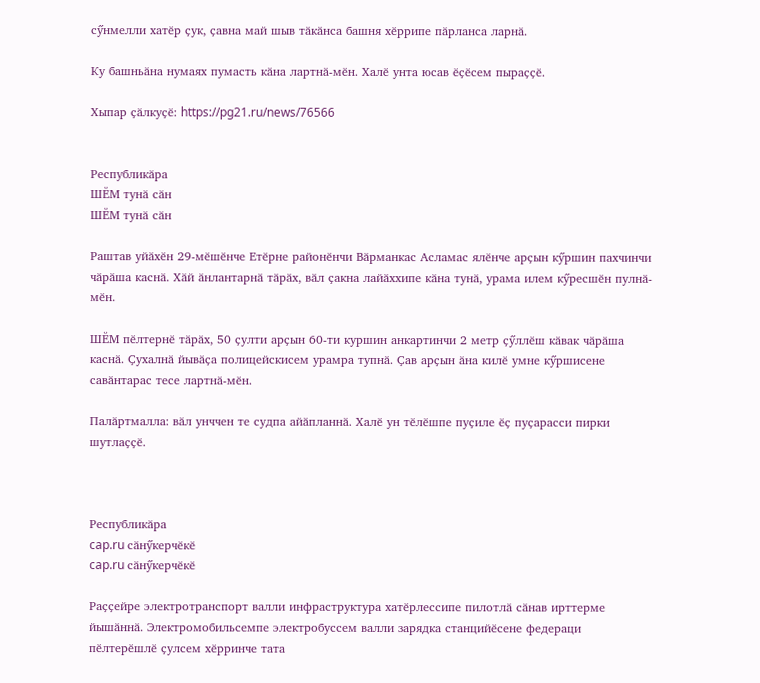сӳнмелли хатӗр ҫук, ҫавна май шыв тӑкӑнса башня хӗррипе пӑрланса ларнӑ.

Ку башньӑна нумаях пумасть кӑна лартнӑ-мӗн. Халӗ унта юсав ӗҫӗсем пыраҫҫӗ.

Хыпар ҫӑлкуҫӗ: https://pg21.ru/news/76566


Республикӑра
ШӖМ тунӑ сӑн
ШӖМ тунӑ сӑн

Раштав уйӑхӗн 29-мӗшӗнче Етӗрне районӗнчи Вӑрманкас Асламас ялӗнче арҫын кӳршин пахчинчи чӑрӑша каснӑ. Хӑй ӑнлантарнӑ тӑрӑх, вӑл ҫакна лайӑххипе кӑна тунӑ, урама илем кӳресшӗн пулнӑ-мӗн.

ШӖМ пӗлтернӗ тӑрӑх, 50 ҫулти арҫын 60-ти куршин анкартинчи 2 метр ҫӳллӗш кӑвак чӑрӑша каснӑ. Ҫухалнӑ йывӑҫа полицейскисем урамра тупнӑ. Ҫав арҫын ӑна килӗ умне кӳршисене савӑнтарас тесе лартнӑ-мӗн.

Палӑртмалла: вӑл унччен те судпа айӑпланнӑ. Халӗ ун тӗлӗшпе пуҫиле ӗҫ пуҫарасси пирки шутлаҫҫӗ.



Республикӑра
cap.ru сӑнӳкерчӗкӗ
cap.ru сӑнӳкерчӗкӗ

Раҫҫейре электротранспорт валли инфраструктура хатӗрлессипе пилотлӑ сӑнав ирттерме йышӑннӑ. Электромобильсемпе электробуссем валли зарядка станцийӗсене федераци пӗлтерӗшлӗ ҫулсем хӗрринче тата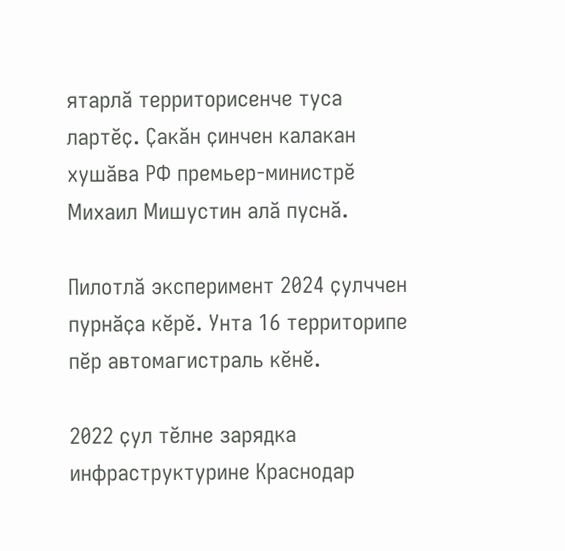ятарлӑ территорисенче туса лартӗҫ. Ҫакӑн ҫинчен калакан хушӑва РФ премьер-министрӗ Михаил Мишустин алӑ пуснӑ.

Пилотлӑ эксперимент 2024 ҫулччен пурнӑҫа кӗрӗ. Унта 16 территорипе пӗр автомагистраль кӗнӗ.

2022 ҫул тӗлне зарядка инфраструктурине Краснодар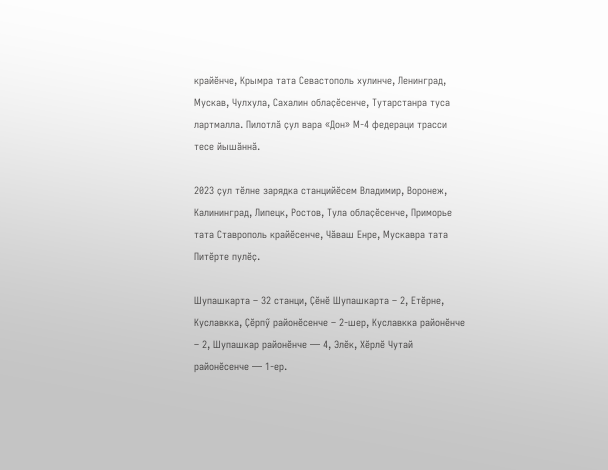крайӗнче, Крымра тата Севастополь хулинче, Ленинград, Мускав, Чулхула, Сахалин облаҫӗсенче, Тутарстанра туса лартмалла. Пилотлӑ ҫул вара «Дон» М-4 федераци трасси тесе йышӑннӑ.

2023 ҫул тӗлне зарядка станцийӗсем Владимир, Воронеж, Калининград, Липецк, Ростов, Тула облаҫӗсенче, Приморье тата Ставрополь крайӗсенче, Чӑваш Енре, Мускавра тата Питӗрте пулӗҫ.

Шупашкарта – 32 станци, Ҫӗнӗ Шупашкарта – 2, Етӗрне, Куславкка, Ҫӗрпӳ районӗсенче – 2-шер, Куславкка районӗнче – 2, Шупашкар районӗнче — 4, Элӗк, Хӗрлӗ Чутай районӗсенче — 1-ер.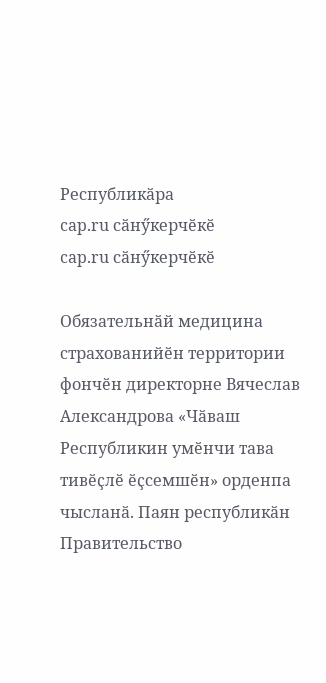Республикӑра
cap.ru сӑнӳкерчӗкӗ
cap.ru сӑнӳкерчӗкӗ

Обязательнӑй медицина страхованийӗн территории фончӗн директорне Вячеслав Александрова «Чӑваш Республикин умӗнчи тава тивӗҫлӗ ӗҫсемшӗн» орденпа чысланӑ. Паян республикӑн Правительство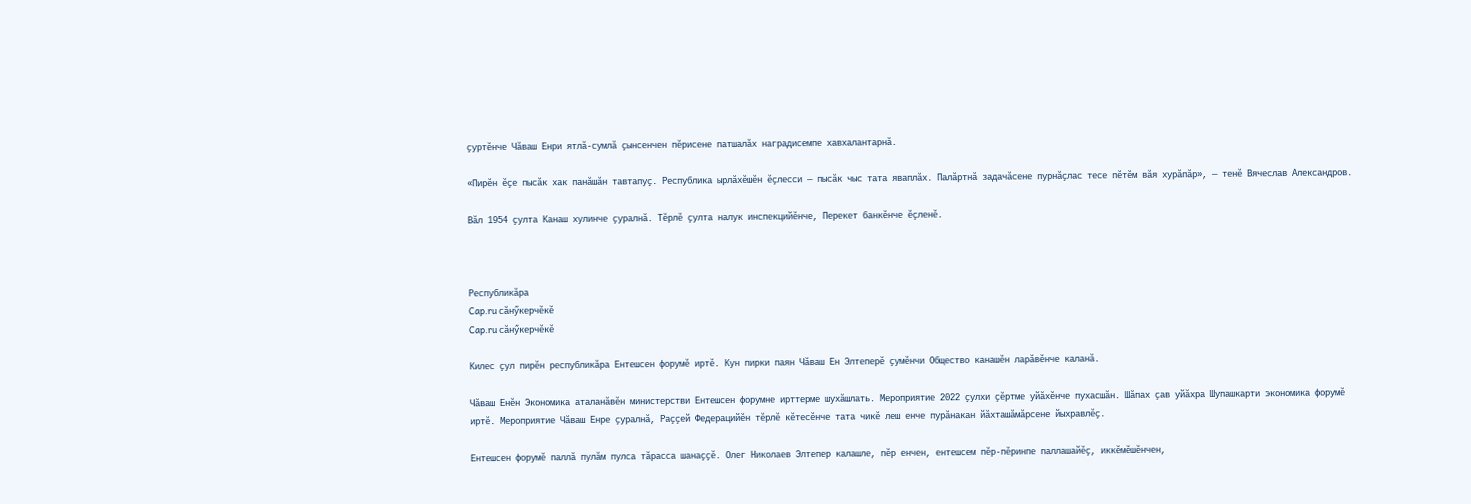ҫуртӗнче Чӑваш Енри ятлӑ-сумлӑ ҫынсенчен пӗрисене патшалӑх наградисемпе хавхалантарнӑ.

«Пирӗн ӗҫе пысӑк хак панӑшӑн тавтапуҫ. Республика ырлӑхӗшӗн ӗҫлесси — пысӑк чыс тата яваплӑх. Палӑртнӑ задачӑсене пурнӑҫлас тесе пӗтӗм вӑя хурӑпӑр», — тенӗ Вячеслав Александров.

Вӑл 1954 ҫулта Канаш хулинче ҫуралнӑ. Тӗрлӗ ҫулта налук инспекцийӗнче, Перекет банкӗнче ӗҫленӗ.



Республикӑра
Cap.ru сӑнӳкерчӗкӗ
Cap.ru сӑнӳкерчӗкӗ

Килес ҫул пирӗн республикӑра Ентешсен форумӗ иртӗ. Кун пирки паян Чӑваш Ен Элтеперӗ ҫумӗнчи Общество канашӗн ларӑвӗнче каланӑ.

Чӑваш Енӗн Экономика аталанӑвӗн министерстви Ентешсен форумне ирттерме шухӑшлать. Мероприятие 2022 ҫулхи ҫӗртме уйӑхӗнче пухасшӑн. Шӑпах ҫав уйӑхра Шупашкарти экономика форумӗ иртӗ. Мероприятие Чӑваш Енре ҫуралнӑ, Раҫҫей Федерацийӗн тӗрлӗ кӗтесӗнче тата чикӗ леш енче пурӑнакан йӑхташӑмӑрсене йыхравлӗҫ.

Ентешсен форумӗ паллӑ пулӑм пулса тӑрасса шанаҫҫӗ. Олег Николаев Элтепер калашле, пӗр енчен, ентешсем пӗр-пӗринпе паллашайӗҫ, иккӗмӗшӗнчен,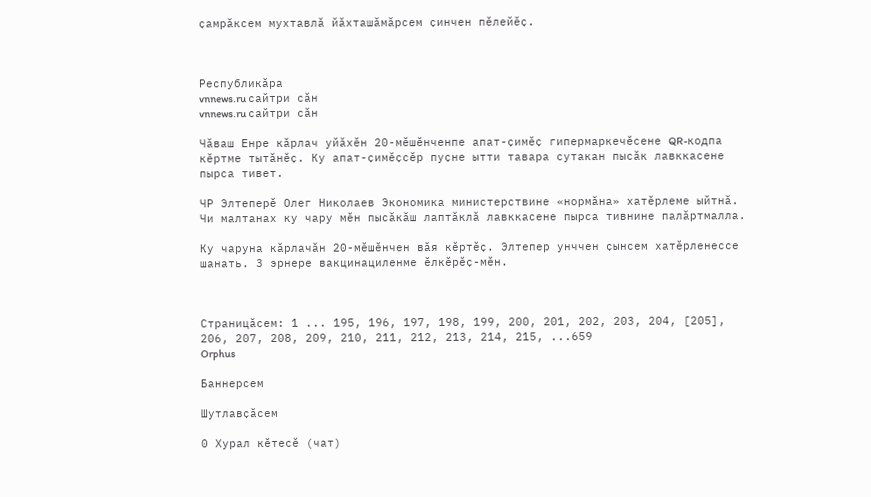ҫамрӑксем мухтавлӑ йӑхташӑмӑрсем ҫинчен пӗлейӗҫ.



Республикӑра
vnnews.ru сайтри сӑн
vnnews.ru сайтри сӑн

Чӑваш Енре кӑрлач уйӑхӗн 20-мӗшӗнченпе апат-ҫимӗҫ гипермаркечӗсене QR-кодпа кӗртме тытӑнӗҫ. Ку апат-ҫимӗҫсӗр пуҫне ытти тавара сутакан пысӑк лавккасене пырса тивет.

ЧР Элтеперӗ Олег Николаев Экономика министерствине «нормӑна» хатӗрлеме ыйтнӑ. Чи малтанах ку чару мӗн пысӑкӑш лаптӑклӑ лавккасене пырса тивнине палӑртмалла.

Ку чаруна кӑрлачӑн 20-мӗшӗнчен вӑя кӗртӗҫ. Элтепер унччен ҫынсем хатӗрленессе шанать. 3 эрнере вакцинациленме ӗлкӗрӗҫ-мӗн.



Страницӑсем: 1 ... 195, 196, 197, 198, 199, 200, 201, 202, 203, 204, [205], 206, 207, 208, 209, 210, 211, 212, 213, 214, 215, ...659
Orphus

Баннерсем

Шутлавҫӑсем

0 Хурал кӗтесӗ (чат)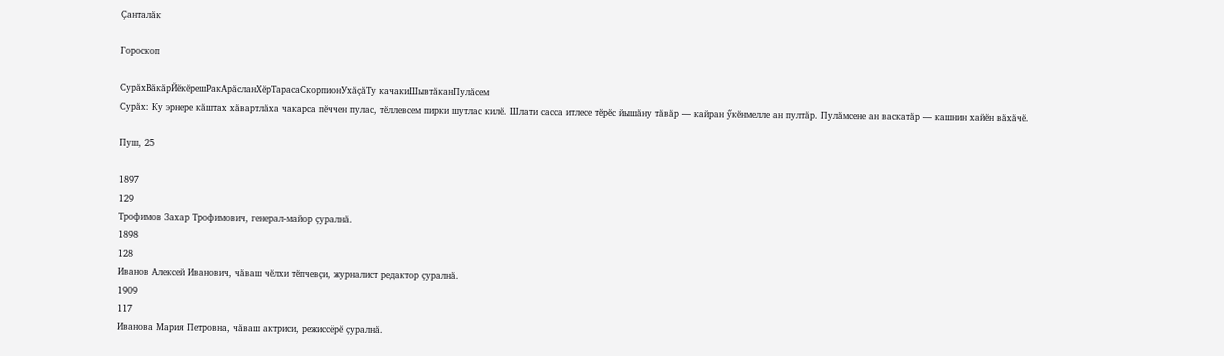Ҫанталӑк

Гороскоп

СурӑхВӑкӑрЙӗкӗрешРакАрӑсланХӗрТарасаСкорпионУхӑҫӑТу качакиШывтӑканПулӑсем
Сурӑх: Ку эрнере кӑштах хӑвартлӑха чакарса пӗччен пулас, тӗллевсем пирки шутлас килӗ. Шлати сасса итлесе тӗрӗс йышӑну тӑвӑр — кайран ӳкӗнмелле ан пултӑр. Пулӑмсене ан васкатӑр — кашнин хайӗн вӑхӑчӗ.

Пуш, 25

1897
129
Трофимов Захар Трофимович, генерал-майор ҫуралнӑ.
1898
128
Иванов Алексей Иванович, чӑваш чӗлхи тӗпчевҫи, журналист редактор ҫуралнӑ.
1909
117
Иванова Мария Петровна, чӑваш актриси, режиссёрӗ ҫуралнӑ.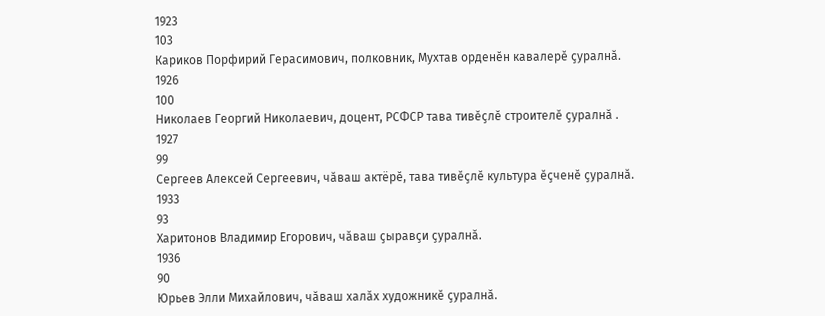1923
103
Кариков Порфирий Герасимович, полковник, Мухтав орденӗн кавалерӗ ҫуралнӑ.
1926
100
Николаев Георгий Николаевич, доцент, РСФСР тава тивӗҫлӗ строителӗ ҫуралнӑ .
1927
99
Сергеев Алексей Сергеевич, чӑваш актёрӗ, тава тивӗҫлӗ культура ӗҫченӗ ҫуралнӑ.
1933
93
Харитонов Владимир Eгорович, чӑваш ҫыравҫи ҫуралнӑ.
1936
90
Юрьев Элли Михайлович, чӑваш халӑх художникӗ ҫуралнӑ.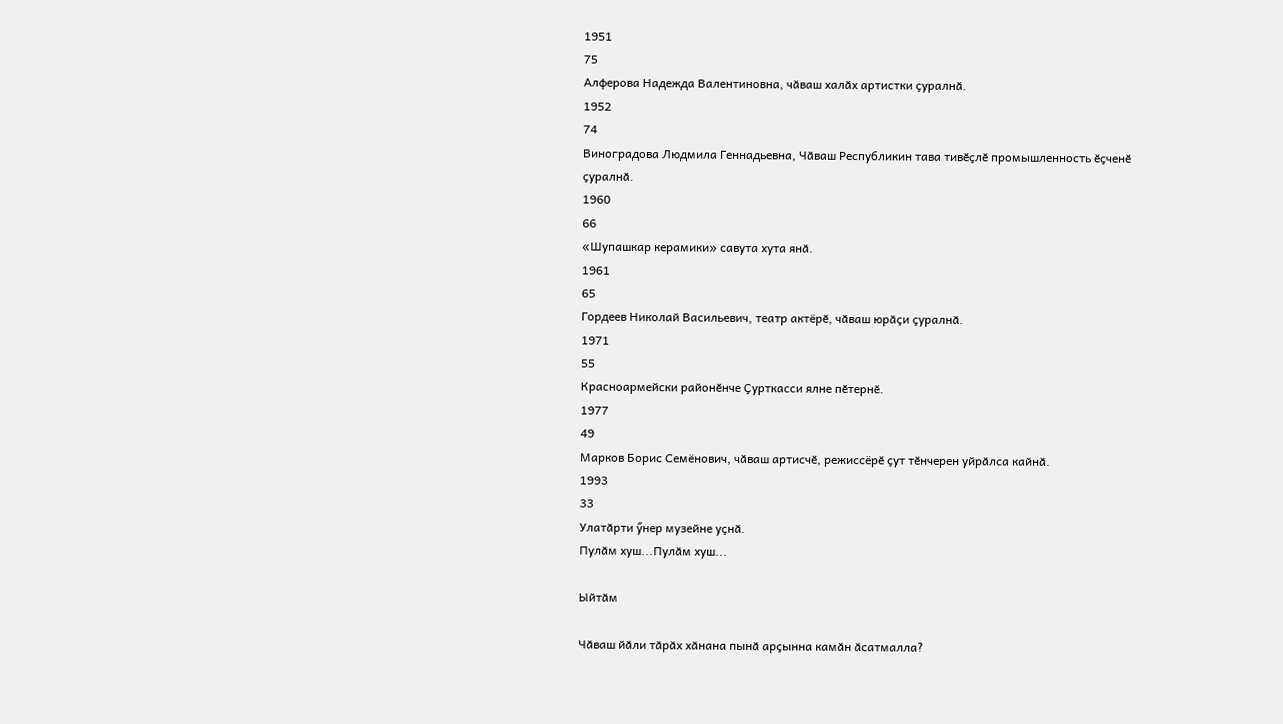1951
75
Алферова Надежда Валентиновна, чӑваш халӑх артистки ҫуралнӑ.
1952
74
Виноградова Людмила Геннадьевна, Чӑваш Республикин тава тивӗҫлӗ промышленность ӗҫченӗ ҫуралнӑ.
1960
66
«Шупашкар керамики» савута хута янӑ.
1961
65
Гордеев Николай Васильевич, театр актёрӗ, чӑваш юрӑҫи ҫуралнӑ.
1971
55
Красноармейски районӗнче Ҫурткасси ялне пӗтернӗ.
1977
49
Марков Борис Семёнович, чӑваш артисчӗ, режиссёрӗ ҫут тӗнчерен уйрӑлса кайнӑ.
1993
33
Улатӑрти ӳнер музейне уҫнӑ.
Пулӑм хуш...Пулӑм хуш...

Ыйтӑм

Чӑваш йӑли тӑрӑх хӑнана пынӑ арҫынна камӑн ӑсатмалла?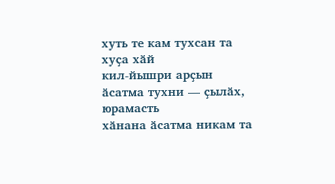хуть те кам тухсан та
хуҫа хӑй
кил-йышри арҫын
ӑсатма тухни — ҫылӑх, юрамасть
хӑнана ӑсатма никам та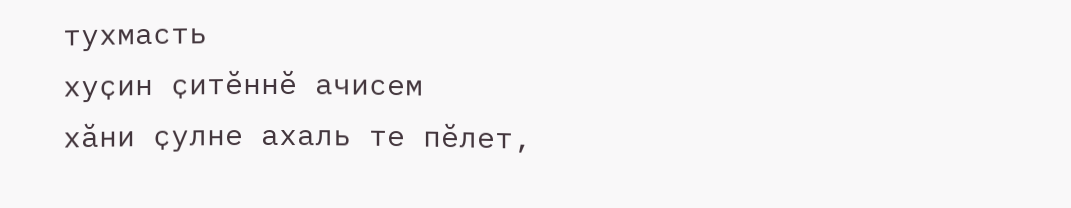тухмасть
хуҫин ҫитӗннӗ ачисем
хӑни ҫулне ахаль те пӗлет,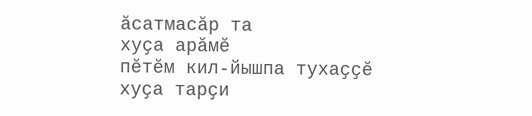ӑсатмасӑр та
хуҫа арӑмӗ
пӗтӗм кил-йышпа тухаҫҫӗ
хуҫа тарҫи